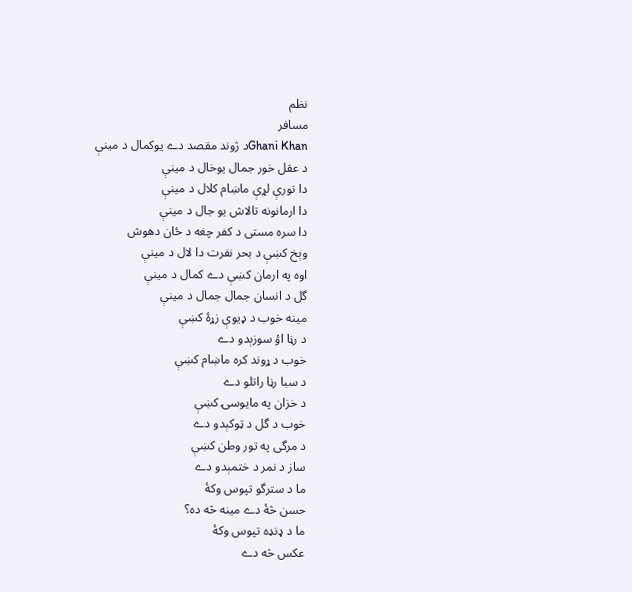نظم
مسافر
Ghani Khanد ژوند مقصد دے يوکمال د مينې
د عقل خور جمال يوخال د مينې
دا تورې لړې ماښام کلال د مينې
دا ارمانونه تالاش يو جال د مينې
دا سره مستی د کفر چغه د ځان دهوش
وېخ کښې د بحر نفرت دا لال د مينې
اوه په ارمان کښې دے کمال د مينې
گل د انسان جمال جمال د مينې
مينه خوب د ډيوې زړۀ کښې
د رڼا اؤ سوزېدو دے
خوب د ړوند کره ماښام کښې
د سبا رڼا راتلو دے
د خزان په مايوسۍ کښې
خوب د گل د ټوکېدو دے
د مرگی په تور وطن کښې
ساز د نمر د ختمېدو دے
ما د سترگو تپوس وکۀ
حسن څۀ دے مينه څه ده؟
ما د ډنډه تپوس وکۀ
عکس څه دے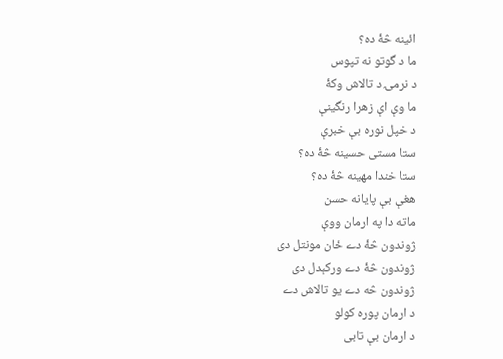ائينه څۀ ده؟
ما د گوتو نه تپوس
د نرمۍ د تالاش وکۀ
ما وې اې زهرا رنگينې
د خپل نوره بې خبرې
ستا مستی حسينه څۀ ده؟
ستا خندا مهينه څۀ ده؟
هغې بې پايانه حسن
ماته دا په ارمان ووې
ژوندون څۀ دے ځان مونتل دی
ژوندون څۀ دے ورکېدل دی
ژوندون څه دے يو تالاش دے
د ارمان پوره کولو
د ارمان بې تابی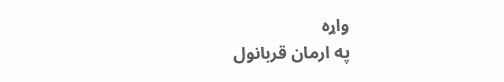واړه
په ارمان قربانول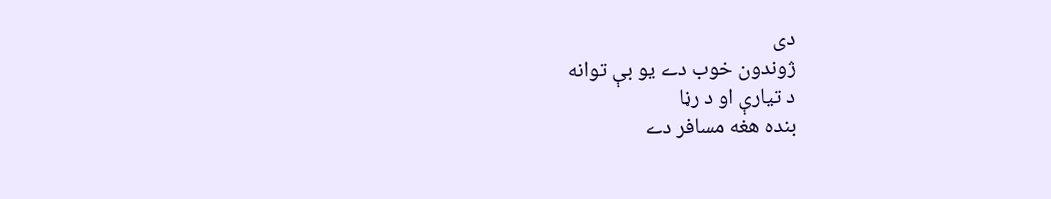دی
ژوندون خوب دے يو بې توانه
د تيارې او د رڼا
بنده هغه مسافر دے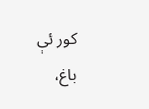کور ئې باغ،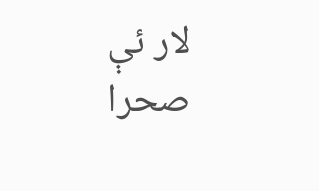لار ئې صحرا